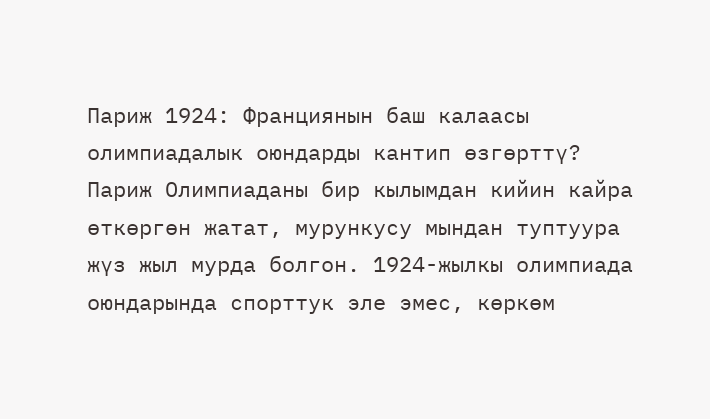Париж 1924: Франциянын баш калаасы олимпиадалык оюндарды кантип өзгөрттү?
Париж Олимпиаданы бир кылымдан кийин кайра өткөргөн жатат, мурункусу мындан туптуура жүз жыл мурда болгон. 1924-жылкы олимпиада оюндарында спорттук эле эмес, көркөм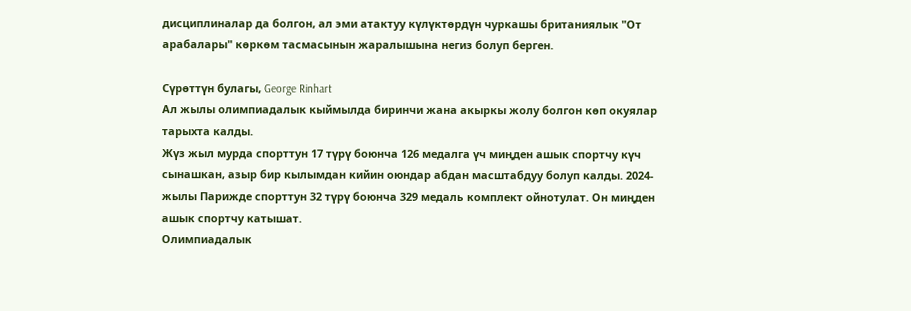дисциплиналар да болгон, ал эми атактуу күлүктөрдүн чуркашы британиялык "От арабалары" көркөм тасмасынын жаралышына негиз болуп берген.

Сүрөттүн булагы, George Rinhart
Ал жылы олимпиадалык кыймылда биринчи жана акыркы жолу болгон көп окуялар тарыхта калды.
Жүз жыл мурда спорттун 17 түрү боюнча 126 медалга үч миңден ашык спортчу күч сынашкан, азыр бир кылымдан кийин оюндар абдан масштабдуу болуп калды. 2024-жылы Парижде спорттун 32 түрү боюнча 329 медаль комплект ойнотулат. Он миңден ашык спортчу катышат.
Олимпиадалык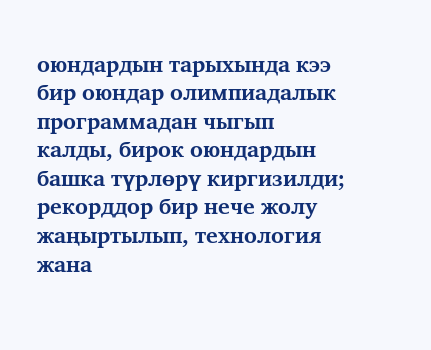оюндардын тарыхында кээ бир оюндар олимпиадалык программадан чыгып калды, бирок оюндардын башка түрлөрү киргизилди; рекорддор бир нече жолу жаңыртылып, технология жана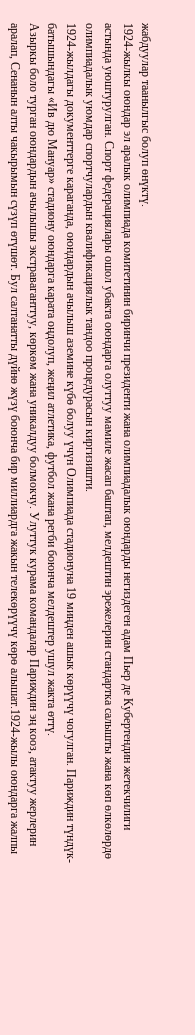жабдуулар таанылгыс болуп өнүктү.
1924-жылкы оюндар эл аралык олимпиада комитетинин биринчи президенти жана олимпиадалык оюндарды негиздеген адам Пьер де Кубертендин жетекчилиги астында уюштурулган. Спорт федерациялары ошол убакта оюндарга олуттуу мамиле жасап баштап, мелдештин эрежелерин стандартка салышты жана көп өлкөлөрдө олимпиадалык уюмдар спортчулардын квалификациялык тандоо процедурасын киргизишти.
1924-жылдагы документтерге караганда, оюндардын ачылыш аземине күбө болуу үчүн Олимпиада стадионуна 19 миңден ашык көрүүчү чогулган. Париждин түндүк-батышындагы «Ив дю Мануар» стадиону оюндарга карата оңдолуп, жеңил атлетика, футбол жана регби боюнча мелдештер ушул жакта өттү.
Азыркы боло турган оюндардын ачылышы экстраваганттуу, көркөм жана уникалдуу болмокчу. Улуттук курама командалар Париждин эң кооз, атактуу жерлерин аралап, Сенанын алты чакырымын сүзүп өтүшөт. Бул салтанатты дүйнө жүзү боюнча бир миллиардга жакын телекөрүүчү көрө алышат.1924-жылы оюндарга жалпы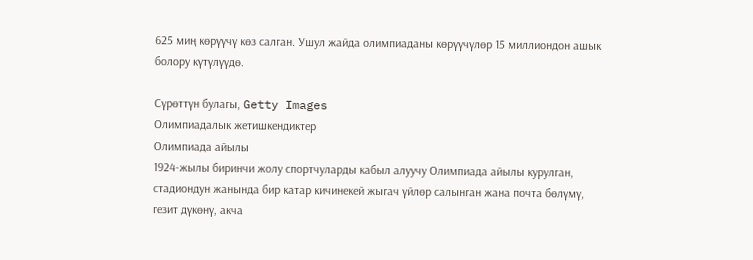625 миң көрүүчү көз салган. Ушул жайда олимпиаданы көрүүчүлөр 15 миллиондон ашык болору күтүлүүдө.

Сүрөттүн булагы, Getty Images
Олимпиадалык жетишкендиктер
Олимпиада айылы
1924-жылы биринчи жолу спортчуларды кабыл алуучу Олимпиада айылы курулган, стадиондун жанында бир катар кичинекей жыгач үйлөр салынган жана почта бөлүмү, гезит дүкөнү, акча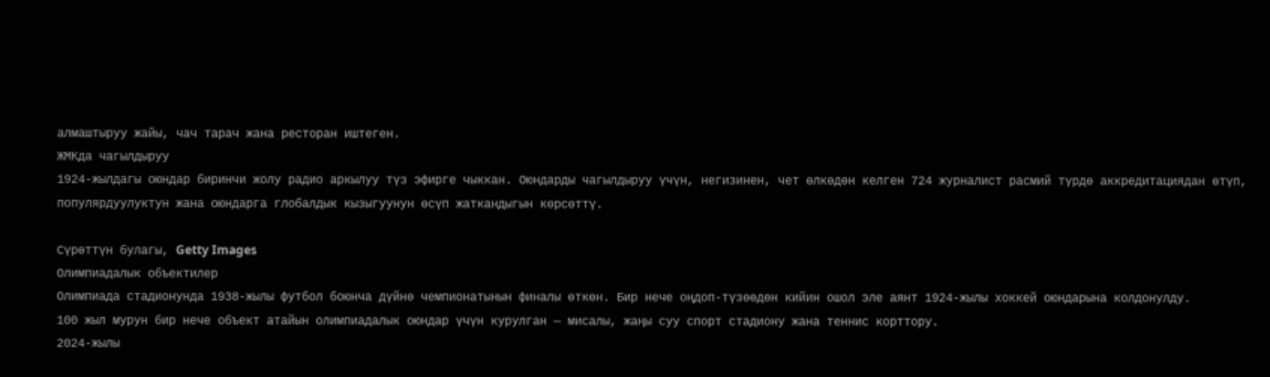алмаштыруу жайы, чач тарач жана ресторан иштеген.
ЖМКда чагылдыруу
1924-жылдагы оюндар биринчи жолу радио аркылуу түз эфирге чыккан. Оюндарды чагылдыруу үчүн, негизинен, чет өлкөдөн келген 724 журналист расмий түрдө аккредитациядан өтүп, популярдуулуктун жана оюндарга глобалдык кызыгуунун өсүп жаткандыгын көрсөттү.

Сүрөттүн булагы, Getty Images
Олимпиадалык объектилер
Олимпиада стадионунда 1938-жылы футбол боюнча дүйнө чемпионатынын финалы өткөн. Бир нече оңдоп-түзөөдөн кийин ошол эле аянт 1924-жылы хоккей оюндарына колдонулду.
100 жыл мурун бир нече объект атайын олимпиадалык оюндар үчүн курулган — мисалы, жаңы суу спорт стадиону жана теннис корттору.
2024-жылы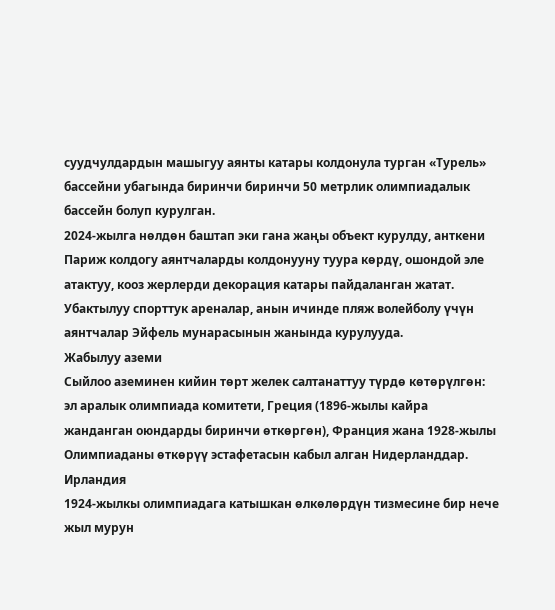суудчулдардын машыгуу аянты катары колдонула турган «Турель» бассейни убагында биринчи биринчи 50 метрлик олимпиадалык бассейн болуп курулган.
2024-жылга нөлдөн баштап эки гана жаңы объект курулду, анткени Париж колдогу аянтчаларды колдонууну туура көрдү, ошондой эле атактуу, кооз жерлерди декорация катары пайдаланган жатат. Убактылуу спорттук ареналар, анын ичинде пляж волейболу үчүн аянтчалар Эйфель мунарасынын жанында курулууда.
Жабылуу аземи
Сыйлоо аземинен кийин төрт желек салтанаттуу түрдө көтөрүлгөн: эл аралык олимпиада комитети, Греция (1896-жылы кайра жанданган оюндарды биринчи өткөргөн), Франция жана 1928-жылы Олимпиаданы өткөрүү эстафетасын кабыл алган Нидерланддар.
Ирландия
1924-жылкы олимпиадага катышкан өлкөлөрдүн тизмесине бир нече жыл мурун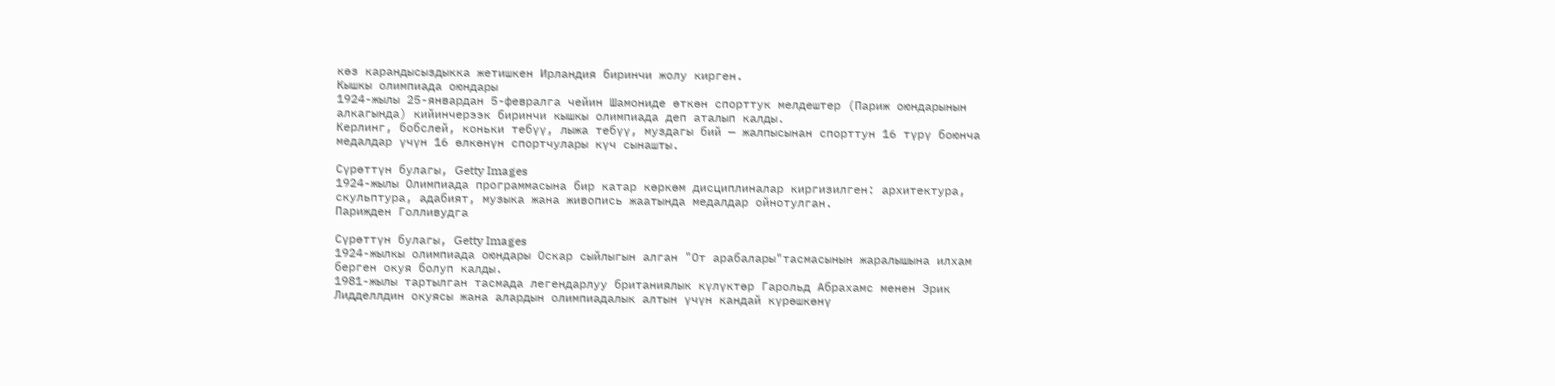көз карандысыздыкка жетишкен Ирландия биринчи жолу кирген.
Кышкы олимпиада оюндары
1924-жылы 25-январдан 5-февралга чейин Шамониде өткөн спорттук мелдештер (Париж оюндарынын алкагында) кийинчерээк биринчи кышкы олимпиада деп аталып калды.
Керлинг, бобслей, коньки тебүү, лыжа тебүү, муздагы бий — жалпысынан спорттун 16 түрү боюнча медалдар үчүн 16 өлкөнүн спортчулары күч сынашты.

Сүрөттүн булагы, Getty Images
1924-жылы Олимпиада программасына бир катар көркөм дисциплиналар киргизилген: архитектура, скульптура, адабият, музыка жана живопись жаатында медалдар ойнотулган.
Парижден Голливудга

Сүрөттүн булагы, Getty Images
1924-жылкы олимпиада оюндары Оскар сыйлыгын алган "От арабалары"тасмасынын жаралышына илхам берген окуя болуп калды.
1981-жылы тартылган тасмада легендарлуу британиялык күлүктөр Гарольд Абрахамс менен Эрик Лидделлдин окуясы жана алардын олимпиадалык алтын үчүн кандай күрөшкөнү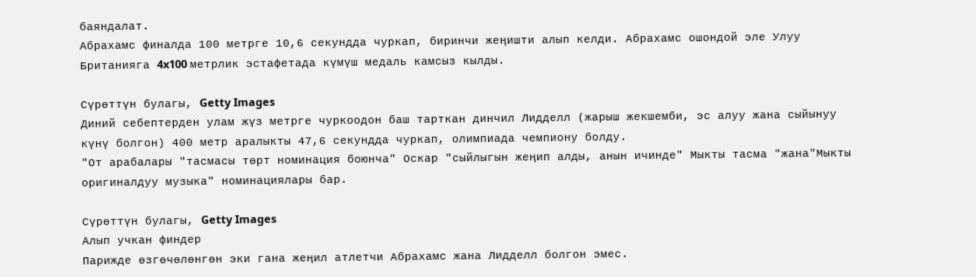баяндалат.
Абрахамс финалда 100 метрге 10,6 секундда чуркап, биринчи жеңишти алып келди. Абрахамс ошондой эле Улуу Британияга 4x100 метрлик эстафетада күмүш медаль камсыз кылды.

Сүрөттүн булагы, Getty Images
Диний себептерден улам жүз метрге чуркоодон баш тарткан динчил Лидделл (жарыш жекшемби, эс алуу жана сыйынуу күнү болгон) 400 метр аралыкты 47,6 секундда чуркап, олимпиада чемпиону болду.
"От арабалары "тасмасы төрт номинация боюнча" Оскар "сыйлыгын жеңип алды, анын ичинде" Мыкты тасма "жана"Мыкты оригиналдуу музыка" номинациялары бар.

Сүрөттүн булагы, Getty Images
Алып учкан финдер
Парижде өзгөчөлөнгөн эки гана жеңил атлетчи Абрахамс жана Лидделл болгон эмес.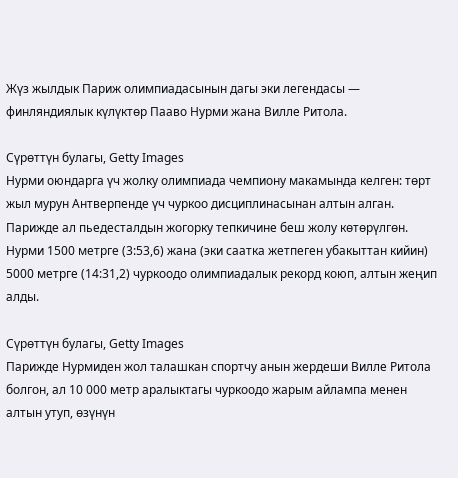Жүз жылдык Париж олимпиадасынын дагы эки легендасы — финляндиялык күлүктөр Пааво Нурми жана Вилле Ритола.

Сүрөттүн булагы, Getty Images
Нурми оюндарга үч жолку олимпиада чемпиону макамында келген: төрт жыл мурун Антверпенде үч чуркоо дисциплинасынан алтын алган. Парижде ал пьедесталдын жогорку тепкичине беш жолу көтөрүлгөн.
Нурми 1500 метрге (3:53,6) жана (эки саатка жетпеген убакыттан кийин) 5000 метрге (14:31,2) чуркоодо олимпиадалык рекорд коюп, алтын жеңип алды.

Сүрөттүн булагы, Getty Images
Парижде Нурмиден жол талашкан спортчу анын жердеши Вилле Ритола болгон, ал 10 000 метр аралыктагы чуркоодо жарым айлампа менен алтын утуп, өзүнүн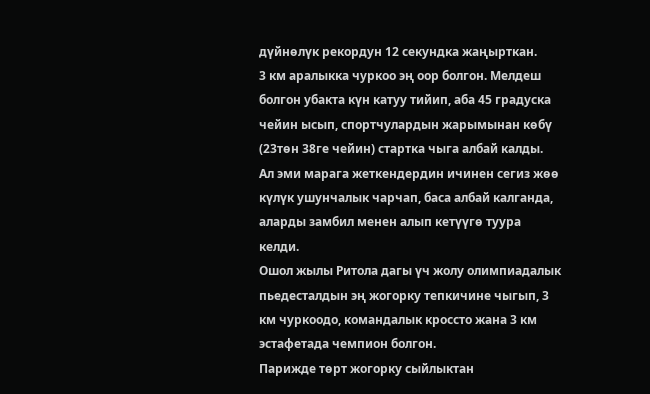дүйнөлүк рекордун 12 секундка жаңырткан.
3 км аралыкка чуркоо эң оор болгон. Мелдеш болгон убакта күн катуу тийип, аба 45 градуска чейин ысып, спортчулардын жарымынан көбү (23төн 38ге чейин) стартка чыга албай калды.
Ал эми марага жеткендердин ичинен сегиз жөө күлүк ушунчалык чарчап, баса албай калганда, аларды замбил менен алып кетүүгө туура келди.
Ошол жылы Ритола дагы үч жолу олимпиадалык пьедесталдын эң жогорку тепкичине чыгып, 3 км чуркоодо, командалык кроссто жана 3 км эстафетада чемпион болгон.
Парижде төрт жогорку сыйлыктан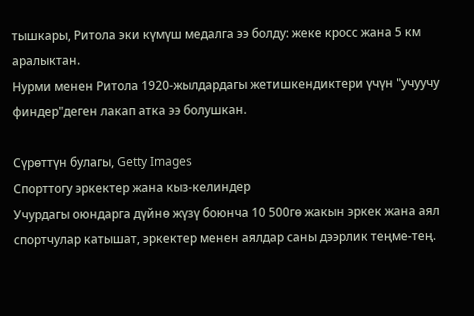тышкары, Ритола эки күмүш медалга ээ болду: жеке кросс жана 5 км аралыктан.
Нурми менен Ритола 1920-жылдардагы жетишкендиктери үчүн "учуучу финдер"деген лакап атка ээ болушкан.

Сүрөттүн булагы, Getty Images
Спорттогу эркектер жана кыз-келиндер
Учурдагы оюндарга дүйнө жүзү боюнча 10 500гө жакын эркек жана аял спортчулар катышат, эркектер менен аялдар саны дээрлик теңме-тең.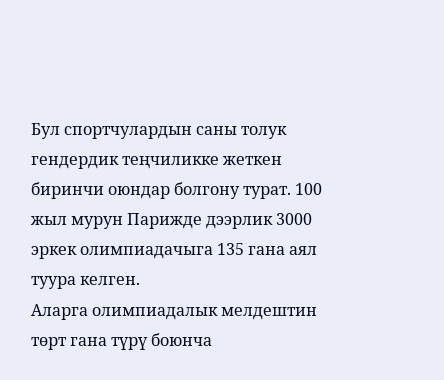Бул спортчулардын саны толук гендердик теңчиликке жеткен биринчи оюндар болгону турат. 100 жыл мурун Парижде дээрлик 3000 эркек олимпиадачыга 135 гана аял туура келген.
Аларга олимпиадалык мелдештин төрт гана түрү боюнча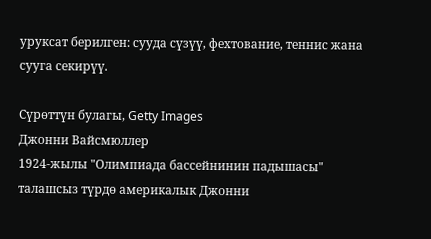уруксат берилген: сууда сүзүү, фехтование, теннис жана сууга секирүү.

Сүрөттүн булагы, Getty Images
Джонни Вайсмюллер
1924-жылы "Олимпиада бассейнинин падышасы" талашсыз түрдө америкалык Джонни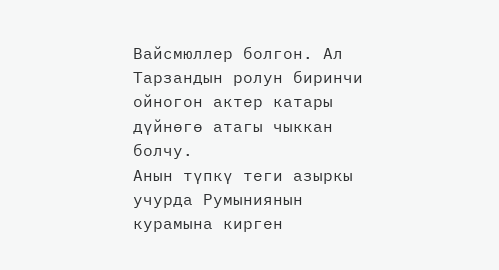Вайсмюллер болгон. Ал Тарзандын ролун биринчи ойногон актер катары дүйнөгө атагы чыккан болчу.
Анын түпкү теги азыркы учурда Румыниянын курамына кирген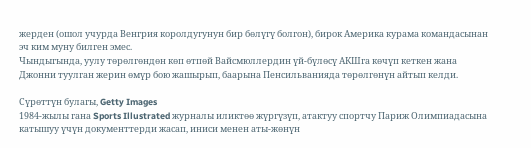жерден (ошол учурда Венгрия королдугунун бир бөлүгү болгон), бирок Америка курама командасынан эч ким муну билген эмес.
Чындыгында, уулу төрөлгөндөн көп өтпөй Вайсмюллердин үй-бүлөсү АКШга көчүп кеткен жана Джонни туулган жерин өмүр бою жашырып, баарына Пенсильванияда төрөлгөнүн айтып келди.

Сүрөттүн булагы, Getty Images
1984-жылы гана Sports Illustrated журналы иликтөө жүргүзүп, атактуу спортчу Париж Олимпиадасына катышуу үчүн документтерди жасап, иниси менен аты-жөнүн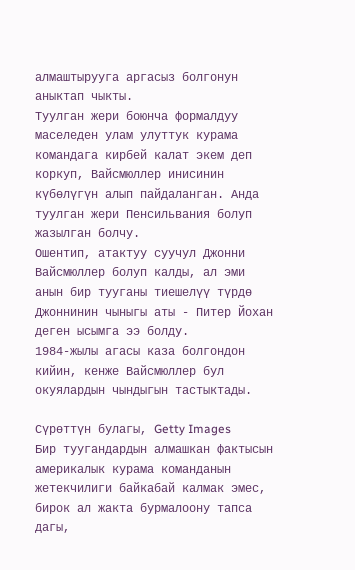алмаштырууга аргасыз болгонун аныктап чыкты.
Туулган жери боюнча формалдуу маселеден улам улуттук курама командага кирбей калат экем деп коркуп, Вайсмюллер инисинин күбөлүгүн алып пайдаланган. Анда туулган жери Пенсильвания болуп жазылган болчу.
Ошентип, атактуу суучул Джонни Вайсмюллер болуп калды, ал эми анын бир тууганы тиешелүү түрдө Джоннинин чыныгы аты - Питер Йохан деген ысымга ээ болду.
1984-жылы агасы каза болгондон кийин, кенже Вайсмюллер бул окуялардын чындыгын тастыктады.

Сүрөттүн булагы, Getty Images
Бир туугандардын алмашкан фактысын америкалык курама команданын жетекчилиги байкабай калмак эмес, бирок ал жакта бурмалоону тапса дагы,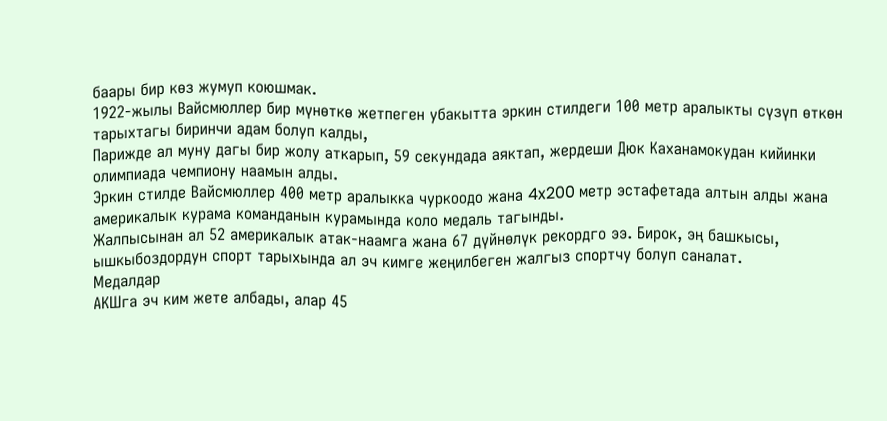баары бир көз жумуп коюшмак.
1922-жылы Вайсмюллер бир мүнөткө жетпеген убакытта эркин стилдеги 100 метр аралыкты сүзүп өткөн тарыхтагы биринчи адам болуп калды,
Парижде ал муну дагы бир жолу аткарып, 59 секундада аяктап, жердеши Дюк Каханамокудан кийинки олимпиада чемпиону наамын алды.
Эркин стилде Вайсмюллер 400 метр аралыкка чуркоодо жана 4x200 метр эстафетада алтын алды жана америкалык курама команданын курамында коло медаль тагынды.
Жалпысынан ал 52 америкалык атак-наамга жана 67 дүйнөлүк рекордго ээ. Бирок, эң башкысы, ышкыбоздордун спорт тарыхында ал эч кимге жеңилбеген жалгыз спортчу болуп саналат.
Медалдар
АКШга эч ким жете албады, алар 45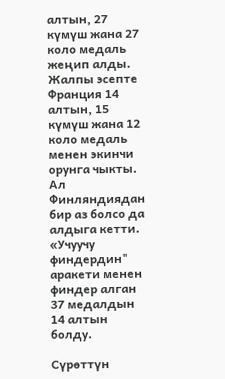алтын, 27 күмүш жана 27 коло медаль жеңип алды.
Жалпы эсепте Франция 14 алтын, 15 күмүш жана 12 коло медаль менен экинчи орунга чыкты.
Ал Финляндиядан бир аз болсо да алдыга кетти. «Учуучу финдердин" аракети менен финдер алган 37 медалдын 14 алтын болду.

Сүрөттүн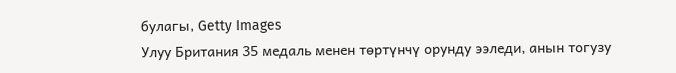булагы, Getty Images
Улуу Британия 35 медаль менен төртүнчү орунду ээледи, анын тогузу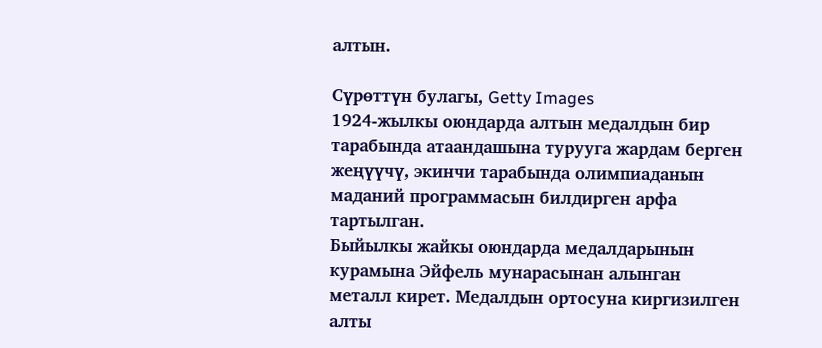алтын.

Сүрөттүн булагы, Getty Images
1924-жылкы оюндарда алтын медалдын бир тарабында атаандашына турууга жардам берген жеңүүчү, экинчи тарабында олимпиаданын маданий программасын билдирген арфа тартылган.
Быйылкы жайкы оюндарда медалдарынын курамына Эйфель мунарасынан алынган металл кирет. Медалдын ортосуна киргизилген алты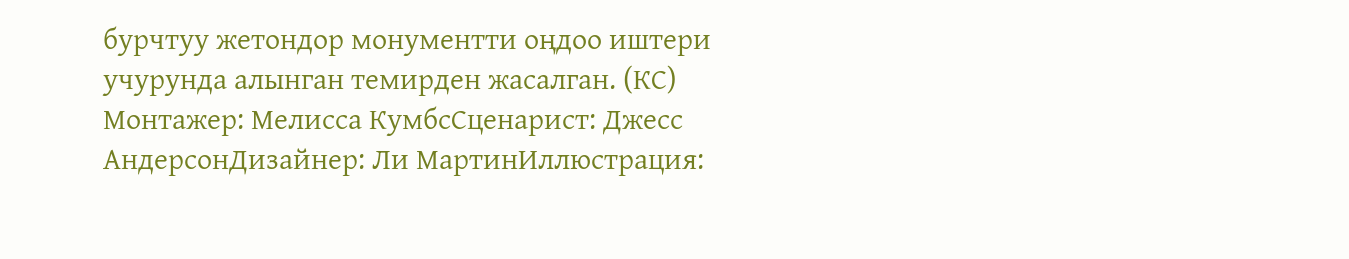бурчтуу жетондор монументти оңдоо иштери учурунда алынган темирден жасалган. (КС)
Монтажер: Мелисса КумбсСценарист: Джесс АндерсонДизайнер: Ли МартинИллюстрация: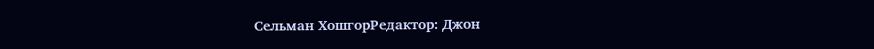Сельман ХошгорРедактор: Джон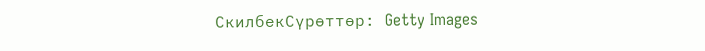СкилбекСүрөттөр: Getty Images